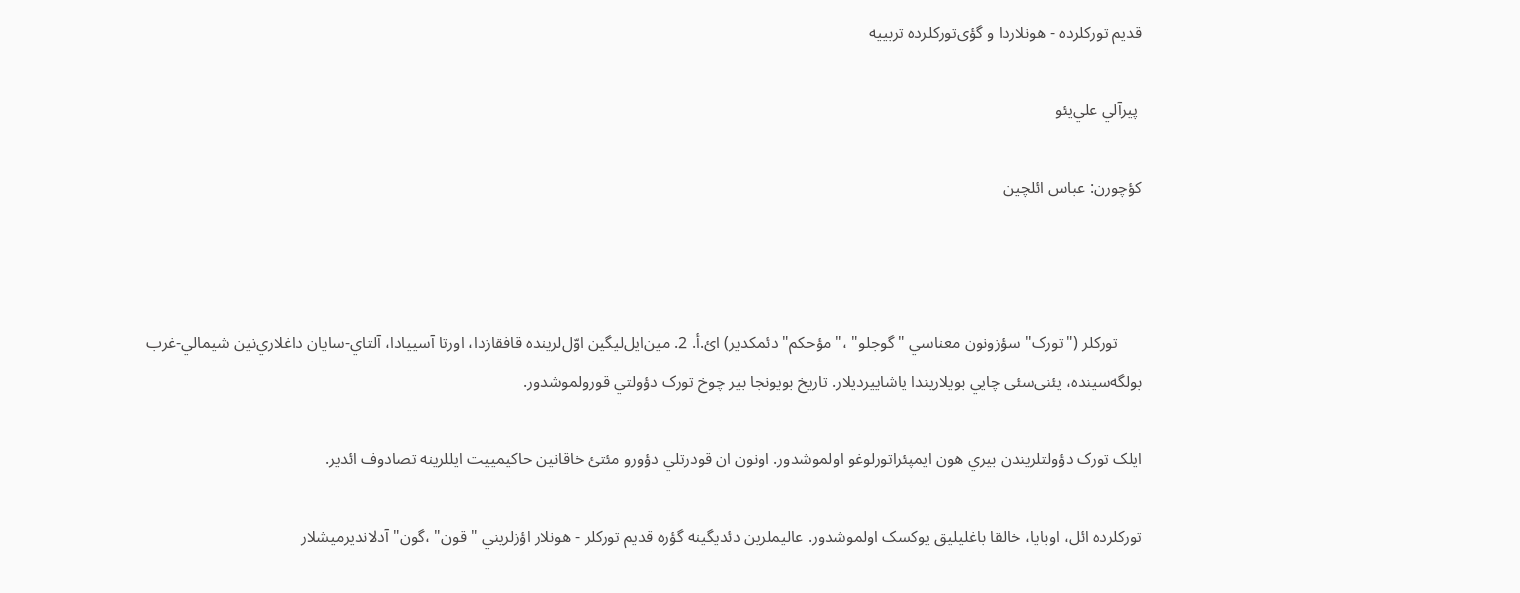قديم تورکلرده - هونلاردا و گؤی‌تورکلرده تربييه

 پيرآلي علي‌يئو

کؤچورن: عباس ائلچین



      تورکلر ("تورک" سؤزونون معناسي "گوجلو" ،"مؤحکم" دئمکدير) ائ.أ. 2. مين‌ايل‌ليگين اوّل‌لرينده قافقازدا، اورتا آسییادا، آلتاي-سايان داغلاري‌‌نين شيمالي-غرب بولگه‌سينده، یئنی‌سئی چايي بويلاريندا ياشاييرديلار. تاريخ بويونجا بير چوخ تورک دؤولتي قورولموشدور.

ايلک تورک دؤولتلريندن بيري هون ايمپئراتورلوغو اولموشدور. اونون ان قودرتلي دؤورو مئتئ خاقا‌‌نين حاکيمیيت ايللرينه تصادوف ائدير.

تورکلرده ائل، اوبايا، خالقا باغليليق يوکسک اولموشدور. عاليملرين دئديگينه گؤره قديم تورکلر - هونلار اؤزلريني "قون" ،گون" آدلانديرميشلار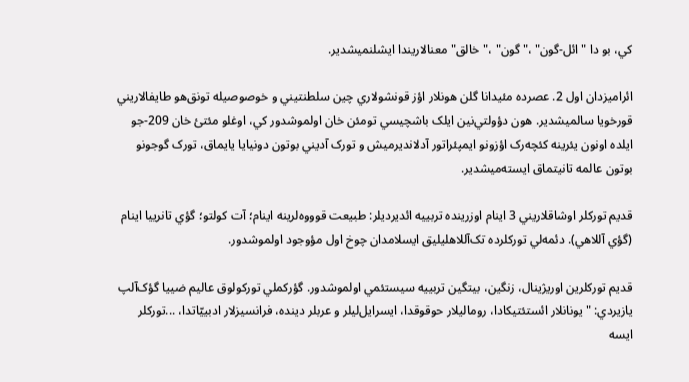کي، بو دا "ائل-گون" ،"گون" ،"خالق" معنالاريندا ايشلنميشدير.

ائراميزدان اول 2. عصرده مئيدانا گلن هونلار اؤز قونشولاري چين سلطنتيني و خوصوصيله تونق‌هو طايفالاريني قورخويا سالميشدير. هون دؤولتي‌‌نين ايلک باشچيسي تومئن خان اولموشدور کي، اوغلو مئتئ خان 209-جو ايلده اونون يئرينه کئچه‌رک اؤزونو ايمپئراتور آدلانديرميش و تورک آديني بوتون دونيايا يايماق، تورک گوجونو بوتون عالمه تانيتماق ايسته‌ميشدير.

قديم تورکلر اوشاقلاريني 3 اينام اوزرينده تربييه ائديرديلر: طبیعت قوووه‌لرينه اينام؛ آت کولتو؛ گؤي تانرييا اينام (گؤي آللاهي). دئمه‌لي تورکلرده تک‌آللاهليليق ايسلامدان چوخ اول مؤوجود اولموشدور.

قديم تورکلرين اوريژينال، زنگين، بيتگين تربييه سيستئمي اولموشدور. گؤرکملي تورکولوق عاليم ضييا گؤک‌آلپ يازيردي: " يونانلار ائستئتيکادا، روماليلار حوقوقدا، ايسرايل‌ليلر و عربلر دينده، فرانسيزلار ادبييّاتدا، ...تورکلر ايسه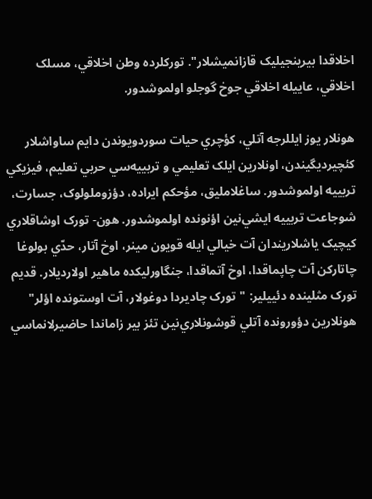اخلاقدا بيرينجيليک قازانميشلار". تورکلرده وطن اخلاقي، مسلک اخلاقي، عاييله اخلاقي جوخ گوجلو اولموشدور.

هونلار يوز ايللرجه آتلي، کؤچري حيات سوردويوندن دايم ساواشلار کئچيرديگيندن، اونلارين ایلک تعليمي و تربييه‌سي حربي تعليم، فيزيکي تربييه اولموشدور. ساغلامليق، مؤحکم ايراده، دؤزوملولوک، جسارت، شوجاعت تربييه ايشي‌‌نين اؤنونده اولموشدور. هون- تورک اوشاقلاري کيچيک ياشلاريندان آت خيالي ايله قويون مينر، اوخ آتار، حدّي بولوغا چاتارکن آت چاپماقدا، اوخ آتماقدا، جنگاورليکده ماهير اولارديلار. قديم تورک مثلینده دئييلير: "تورک چاديردا دوغولار، آت اوستونده اؤلر" هونلارين دؤورونده آتلي قوشونلاري‌‌نين تئز بير زاماندا حاضيرلانماسي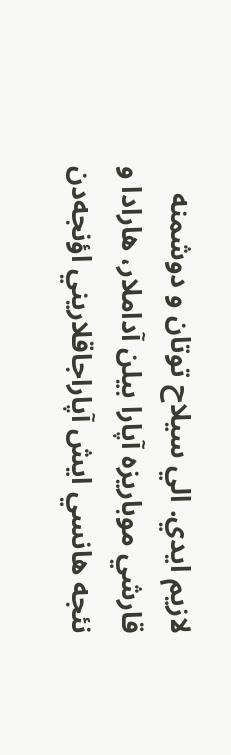لازيم ايدي. الي سيلاح توتان و دوشمنه قارشي موباريزه آپارا بيلن آداملار، هارادا و نئجه هانسي ايش آپاراجاقلاريني اؤنجه‌دن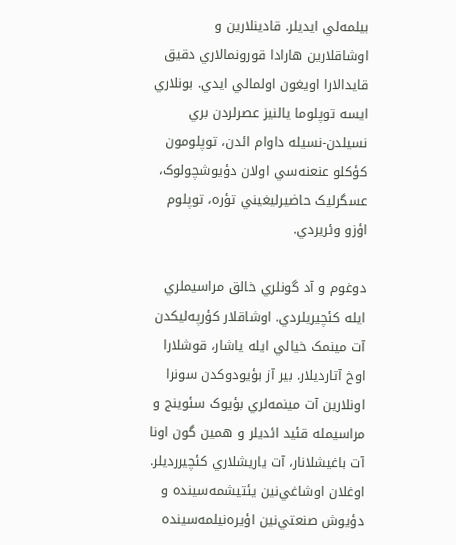بيلمه‌لي ايديلر. قادينلارين و اوشاقلارين هارادا قورونمالاري دقيق قايدالارا اويغون اولمالي ايدي. بونلاري ايسه توپلوما يالنيز عصرلردن بري نسيلدن-نسيله داوام ائدن، توپلومون کؤکلو عنعنه‌سي اولان دؤيوشچولوک، عسگرليک حاضيرليغيني تؤره، توپلوم اؤزو وئريردي.

دوغوم و آد گونلري خالق مراسيملري ايله کئچيريلردي. اوشاقلار کؤرپه‌ليکدن آت مينمک خيالي ايله ياشار، قوشلارا اوخ آتارديلار. بير آز بؤيودوکدن سونرا اونلارين آت مينمه‌لري بؤيوک سئوينج و مراسيمله قئيد ائديلر و همين گون اونا آت باغيشلانار، آت ياريشلاري کئچيررديلر. اوغلان اوشاغي‌‌نين يئتيشمه‌سينده و دؤيوش صنعتي‌‌نين اؤيره‌نيلمه‌سينده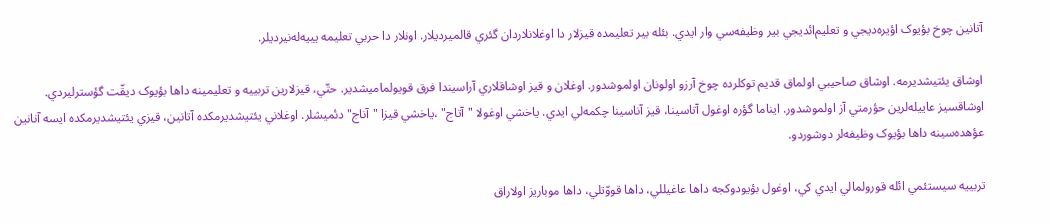آتا‌‌نين چوخ بؤيوک اؤيره‌ديجي و تعليم‌ائديجي بير وظيفه‌سي وار ايدي. بئله بير تعليمده قيزلار دا اوغلانلاردان گئري قالميرديلار. اونلار دا حربي تعليمه يييه‌له‌نيرديلر.

اوشاق يئتيشديرمه. اوشاق صاحيبي اولماق قديم توکلرده چوخ آرزو اولونان اولموشدور. اوغلان و قيز اوشاقلاري آراسيندا فرق قويولماميشدير. حتّي، قيزلارين تربييه و تعليمينه داها بؤيوک ديقّت گؤسترليردي. اوشاقسيز عاييله‌لرين حؤرمتي آز اولموشدور. ايناما گؤره اوغول آتاسينا، قيز آناسينا چکمه‌لي ايدي. ياخشي اوغولا "آتاج" ،ياخشي قيزا "آناج" دئميشلر. اوغلاني يئتيشديرمکده آتا‌‌نين، قيزي يئتيشديرمکده ايسه آنانين عؤهده‌سينه داها بؤيوک وظيفه‌لر دوشوردو.

تربييه سيستئمي ائله قورولمالي ايدي کي، اوغول بؤيودوکجه داها عاغيللي، داها قووّتلي، داها موباريز اولاراق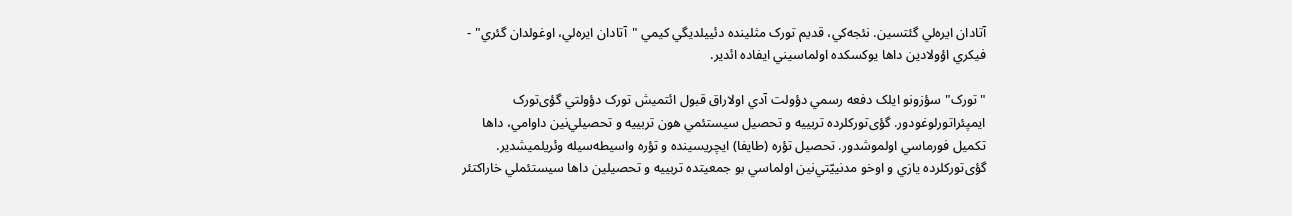آتادان ايره‌لي گئتسين. نئجه‌کي، قديم تورک مثلینده دئييلديگي کيمي "آتادان ايره‌لي، اوغولدان گئري" - فيکري اؤولادين داها يوکسکده اولماسيني ايفاده ائدير.

"تورک" سؤزونو ايلک دفعه رسمي دؤولت آدي اولاراق قبول ائتميش تورک دؤولتي گؤی‌تورک ايمپئراتورلوغودور. گؤی‌تورکلرده تربييه و تحصيل سيستئمي هون تربييه و تحصيلي‌‌نين داوامي، داها تکميل فورماسي اولموشدور. تحصيل تؤره (طايفا) ايچريسينده و تؤره واسيطه‌سيله وئريلميشدير. گؤی‌تورکلرده يازي و اوخو مدنییّتي‌‌نين اولماسي بو جمعيتده تربييه و تحصيلين داها سيستئملي خاراکتئر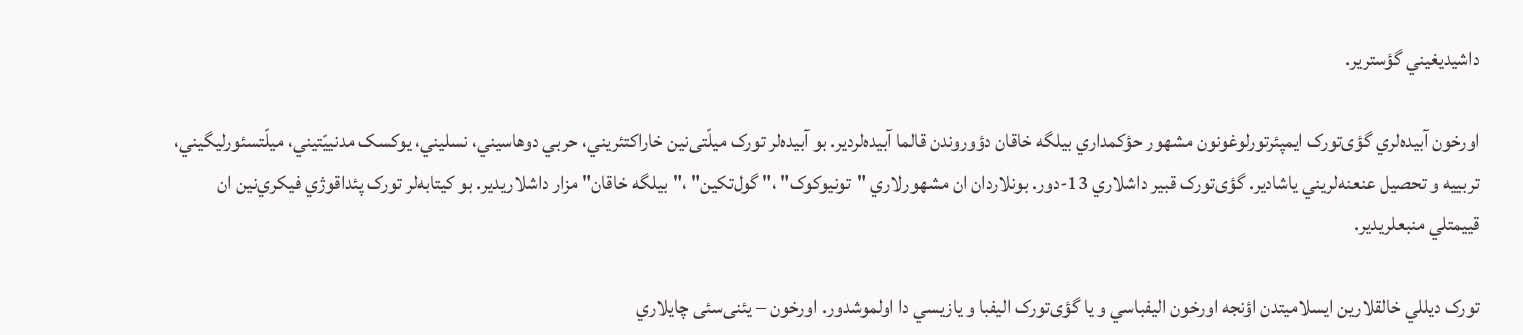داشيديغيني گؤسترير.

اورخون آبيده‌لري گؤی‌تورک ايمپئرتورلوغونون مشهور حؤکمداري بيلگه خاقان دؤوروندن قالما آبيده‌لردير. بو آبيده‌لر تورک میلّتی‌‌نين خاراکتئريني، حربي دوهاسيني، نسليني، يوکسک مدنيیّتيني، ميلّتسئورليگيني، تربييه و تحصيل عنعنه‌لريني ياشادير. گؤی‌تورک قبير داشلاري 13-دور. بونلاردان ان مشهورلاري "تونيوکوک" ،" گول‌تکين" ،"بيلگه خاقان" مزار داشلاريدير. بو کيتابه‌لر تورک پئداقوژي فيکري‌‌نين ان قييمتلي منبعلريدير.

تورک ديللي خالقلارين ايسلاميتدن اؤنجه اورخون اليفباسي و يا گؤی‌تورک اليفبا و يازيسي دا اولموشدور. اورخون – یئنی‌سئی چايلاري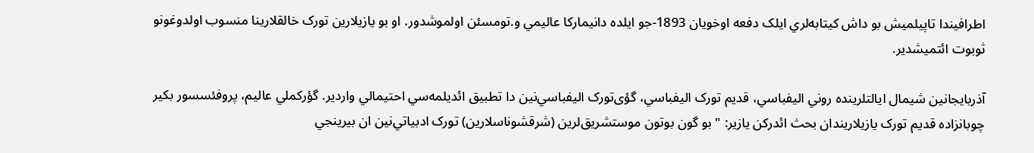اطرافيندا تاپيلميش بو داش کيتابه‌لري ايلک دفعه اوخويان 1893-جو ايلده دانيمارکا عاليمي و.تومسئن اولموشدور. او بو يازيلارين تورک خالقلارينا منسوب اولدوغونو ثوبوت ائتميشدير.

آذربايجا‌‌نين شيمال ايالتلرينده روني اليفباسي، قديم تورک اليفباسي، گؤی‌تورک اليفباسي‌‌نين دا تطبيق ائديلمه‌سي احتيمالي واردير. گؤرکملي عاليم، پروفئسسور بکير چوبانزاده قديم تورک يازيلاريندان بحث ائدرکن يازير: "بو گون بوتون موستشريق‌لرين (شرقشوناسلارين) تورک ادبياتي‌‌نين ان بيرينجي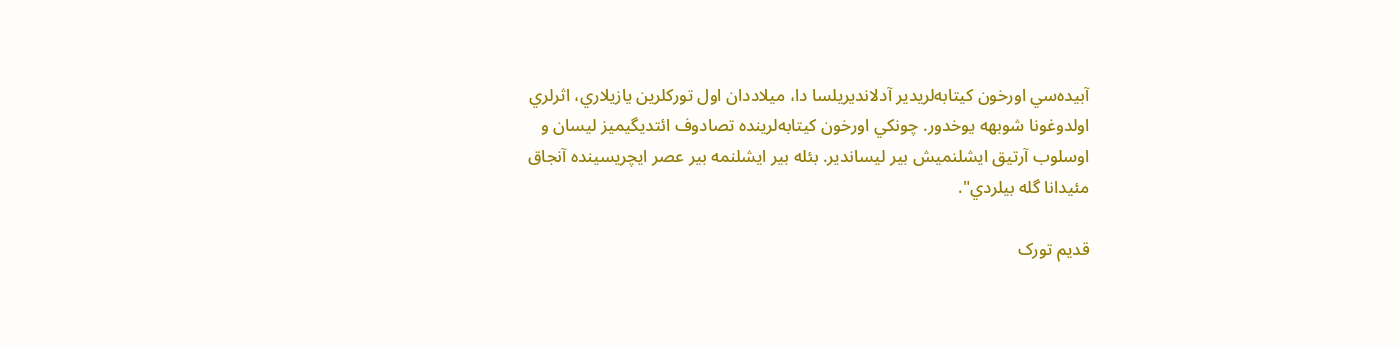آبيده‌سي اورخون کيتابه‌لريدير آدلانديريلسا دا، میلاددان اول تورکلرين يازيلاري، اثرلري اولدوغونا شوبهه يوخدور. چونکي اورخون کيتابه‌لرينده تصادوف ائتديگيميز ليسان و اوسلوب آرتيق ايشلنميش بير ليساندير. بئله بير ايشلنمه بير عصر ايچريسينده آنجاق مئيدانا گله بيلردي".

قديم تورک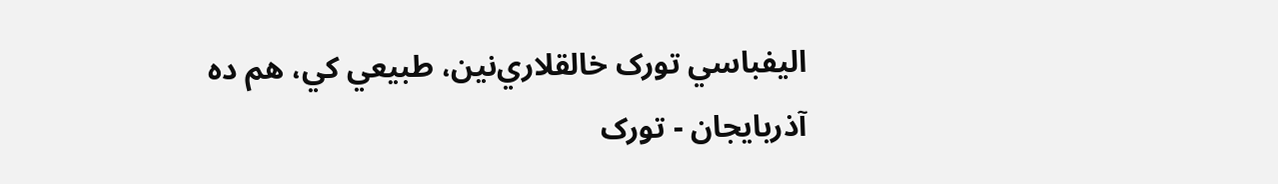اليفباسي تورک خالقلاري‌‌نين، طبيعي کي، هم ده آذربايجان - تورک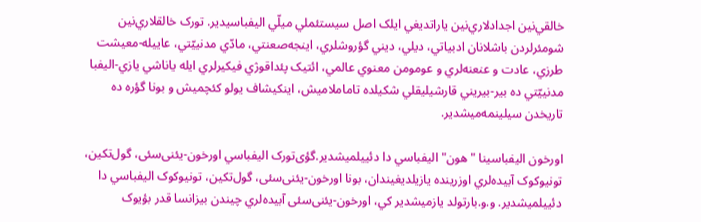خالقي‌‌نين اجدادلاري‌‌نين ياراتديغي ايلک اصل سيستئملي ميلّي اليفباسيدير. تورک خالقلاري‌‌نين شومئرلردن باشلانان ادبياتي، ديلي، ديني گؤروشلري، اينجه‌صعنتي، مادّي مدنییّتي، عاييله-معيشت طرزي، عادت و عنعنه‌لري و عومومن معنوي عالمي، ائتيک پئداقوژي فيکيرلري ايله ياناشي يازي-اليفبا مدنییّتي ده بير-بيريني قارشيليقلي شکيلده تاماملاميش، اينکيشاف يولو کئچميش و بونا گؤره ده تاريخدن سيلينمه‌ميشدير.

اورخون اليفباسينا "هون" اليفباسي دا دئييلميشدير.گؤی‌تورک اليفباسي اورخون-یئنی‌سئی، گول‌تکين، تونيوکوک آبيده‌لري اوزرينده يازيلديغيندان، بونا اورخون-یئنی‌سئی، گول‌تکين، تونيوکوک اليفباسي دا دئييلميشدير. و.و.بارتولد يازميشدير کي، اورخون-یئنی‌سئی آبيده‌لري چيندن بيزانسا قدر بؤيوک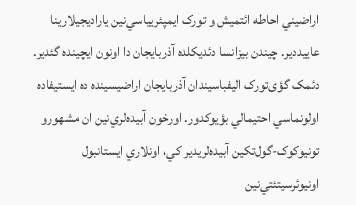اراضيني احاطه ائتميش و تورک ايمپئريياسي‌‌نين ياراديجيلارينا عاييددير. چيندن بيزانسا دئديکلده آذربايجان دا اونون ايچينده گئدير. دئمک گؤی‌تورک اليفباسيندان آذربايجان اراضيسينده ده ايستيفاده اولونماسي احتيمالي بؤيوکدور. اورخون آبيده‌لري‌‌نين ان مشهورو تونيوکوک-گول‌تکين آبيده‌لريدير کي، اونلاري ايستانبول اونيوئرسيتئتي‌‌نين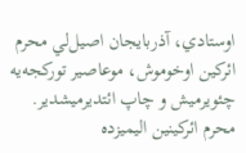اوستادي، آذربايجان اصيل‌لي محرم ائرکين اوخوموش، موعاصير تورکجه‌يه چئويرميش و چاپ ائتديرميشدير. محرم ائرکينين اليميزده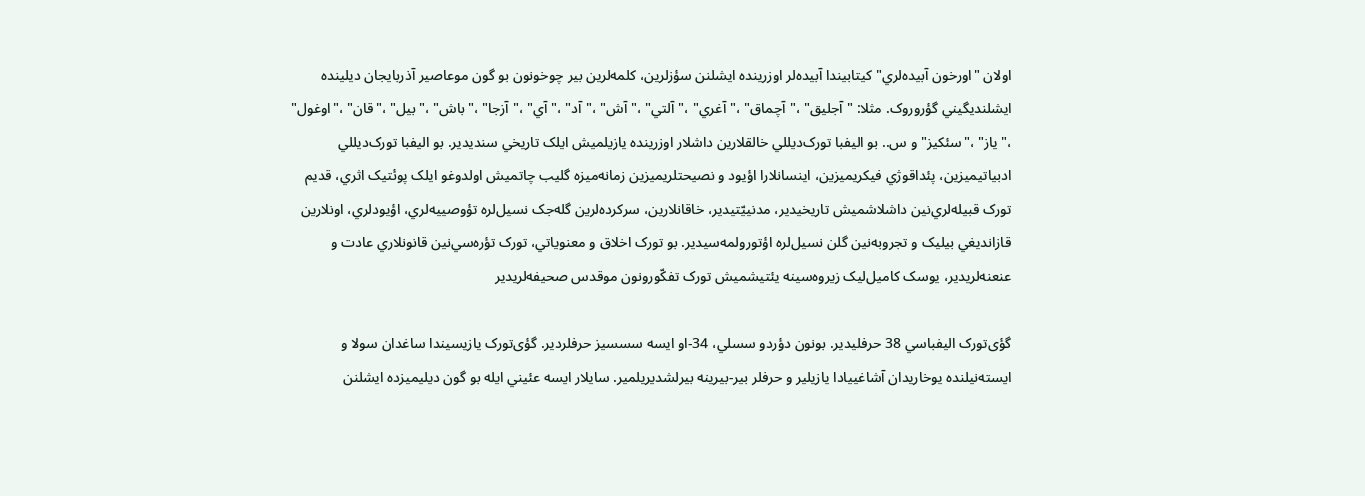اولان "اورخون آبيده‌لري" کيتابيندا آبيده‌لر اوزرينده ايشلنن سؤزلرين، کلمه‌لرين بير چوخونون بو گون موعاصير آذربايجان ديلينده ايشلنديگيني گؤروروک. مثلا: "آجليق" ،"آچماق" ،"آغري" ،"آلتي" ،"آش" ،"آد" ،"آي" ،"آزجا" ،"باش" ،"بيل" ،"قان" ،"اوغول" ،"ياز" ،"سئکيز" و س.. بو اليفبا تورک‌ديللي خالقلارين داشلار اوزرينده يازيلميش ايلک تاريخي سنديدير. بو اليفبا تورک‌ديللي ادبياتيميزين، پئداقوژي فيکريميزين، اينسانلارا اؤيود و نصيحتلريميزين زمانه‌ميزه گليب چاتميش اولدوغو ايلک پوئتيک اثري، قديم تورک قبيله‌لري‌‌نين داشلاشميش تاريخيدير، مدنييّتيدير، خاقانلارين، سرکرده‌لرين گله‌جک نسيل‌لره تؤوصييه‌لري، اؤيودلري، اونلارين قازانديغي بيليک و تجروبه‌‌‌نين گلن نسيل‌لره اؤتورولمه‌سيدير. بو تورک اخلاق و معنوياتي، تورک تؤره‌سي‌‌نين قانونلاري عادت و عنعنه‌لريدير، يوسک کامیل‌لیک زيروه‌سينه يئتيشميش تورک تفکّورونون موقدس صحيفه‌لريدير

گؤی‌تورک اليفباسي 38 حرفليدير. بونون دؤردو سسلي، 34-او ايسه سسسيز حرفلردير. گؤی‌تورک يازيسيندا ساغدان سولا و ايسته‌نيلنده يوخاريدان آشاغييا‌دا يازيلير و حرفلر بير-بيرينه بيرلشديريلمير. سايلار ايسه عئيني ايله بو گون ديليميزده ايشلنن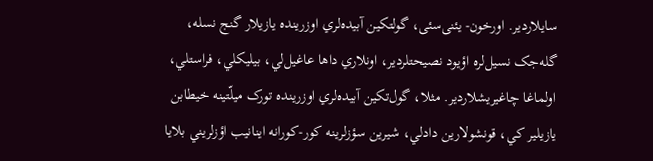سايلاردير. اورخون- یئنی‌سئی، گولتکین آبيده‌لري اوزرينده يازيلار گنج نسله، گله‌جک نسيل‌لره اؤيود نصيحتلردير، اونلاري داها عاغيل‌لي، بيليکلي، فراستلي، اولماغا چاغيريشلاردير. مثلا، گول‌تکین آبيده‌لري اوزرينده تورک میلّتینه خيطابن يازيلير کي، قونشولارين دادلي، شيرين سؤزلرينه کور-کورانه اينانيب اؤزلريني بلايا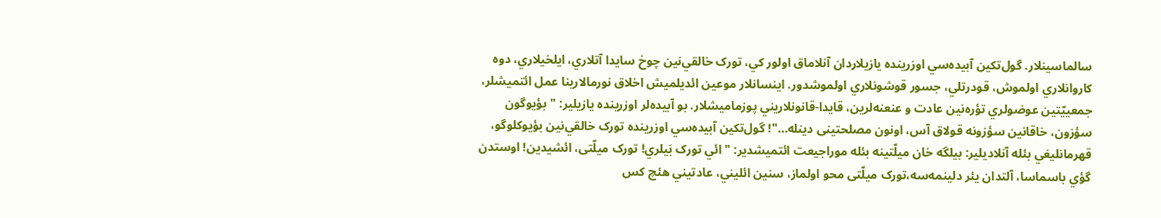سالماسينلار. گول‌تکین آبيده‌سي اوزرينده يازيلاردان آنلاماق اولور کي، تورک خالقي‌‌نين چوخ سايدا آتلاري، ايلخيلاري، دوه کاروانلاري اولموش، قودرتلي، جسور قوشونلاري اولموشدور. اينسانلار موعين ائديلميش اخلاق نورمالارينا عمل ائتميشلر، جمعيیّتين عوضولري تؤره‌‌‌نين عادت و عنعنه‌لرين، قايدا-قانونلاريني پوزماميشلار. بو آبيده‌لر اوزرينده يازيلير: "بؤيوگون سؤزون، خاقا‌‌نين سؤزونه قولاق آس، اونون مصلحتینی دينله…"! گول‌تکین آبيده‌سي اوزرينده تورک خالقي‌‌نين بؤيوکلوگو، قهرمانليغي بئله آنلاديلير: بيلگه خان میلّتینه بئله موراجيعت ائتميشدير: "ائي تورک بَيلري! تورک میلّتی، ائشيدين! اوستدن گؤي باسماسا، آلتدان يئر دلينمه‌سه،تورک میلّتی محو اولماز، سنين ائليني، عادتيني هئچ کس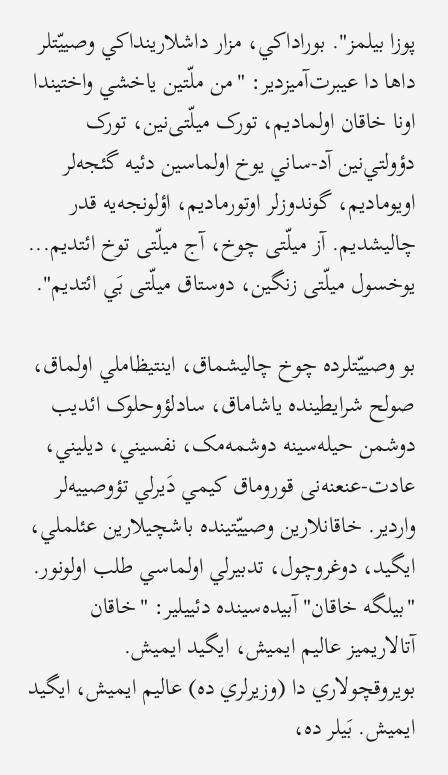پوزا بيلمز". بوراداکي، مزار داشلارينداکي وصيیّتلر داها دا عيبرت‌آميزدير: "من ملّتین ياخشي واختيندا اونا خاقان اولماديم، تورک میلّتی‌‌نين، تورک دؤولتي‌‌نين آد-ساني يوخ اولماسين دئيه گئجه‌لر اويوماديم، گوندوزلر اوتورماديم، اؤلونجه‌يه قدر چاليشديم. آز میلّتی چوخ، آج میلّتی توخ ائتديم... يوخسول میلّتی زنگين، دوستاق میلّتی بَي ائتديم".

بو وصییّتلرده چوخ چاليشماق، اينتيظاملي اولماق، صولح شرایطینده ياشاماق، سادلؤوحلوک ائديب دوشمن حيله‌سينه دوشمه‌مک، نفسيني، ديليني، عادت-عنعنه‌نی قوروماق کيمي دَيرلي تؤوصييه‌لر واردير. خاقانلارين وصییّتینده باشچيلارين عئلملي، ايگيد، دوغروچول، تدبيرلي اولماسي طلب اولونور. "بيلگه خاقان" آبيده‌سينده دئييلير: "خاقان آتالاريميز عاليم ايميش، ايگيد ايميش. بويروقچولاري دا (وزيرلري ده) عاليم ايميش، ايگيد ايميش. بَيلر ده،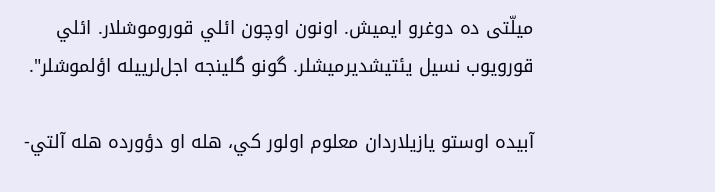میلّتی ده دوغرو ايميش. اونون اوچون ائلي قوروموشلار. ائلي قورويوب نسيل يئتيشديرميشلر. گونو گلينجه اجل‌لرييله اؤلموشلر".

آبيده اوستو يازيلاردان معلوم اولور کي، هله او دؤورده هله آلتي-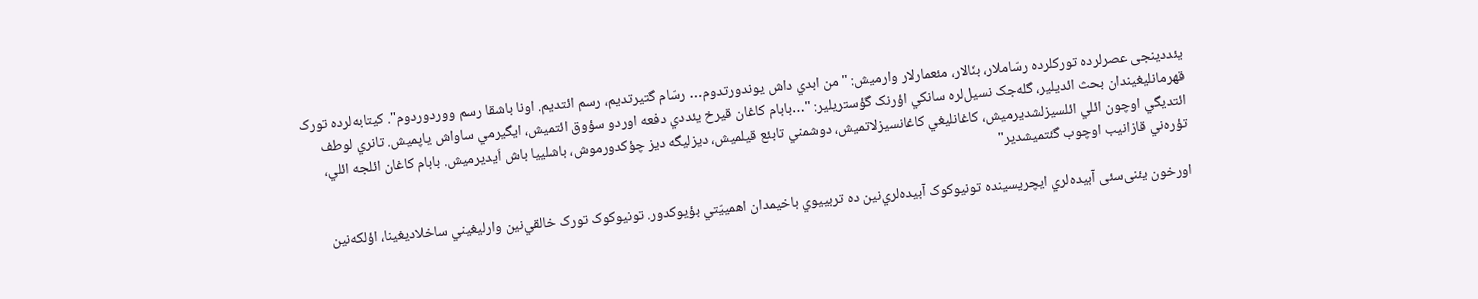يئددينجی عصرلرده تورکلرده رسّاملار، بنّالار، مئعمارلار وارميش: "من ابدي داش يوندورتدوم… رسّام گتيرتديم، رسم ائتديم. اونا باشقا رسم ووردوردوم". کيتابه‌لرده تورک قهرمانليغيندان بحث ائديلير، گله‌جک نسيل‌لره سانکي اؤرنک گؤستريلير: "…بابام کاغان قيرخ يئددي دفعه اوردو سؤوق ائتميش، ايگيرمي ساواش ياپميش. تانري لوطف ائتديگي اوچون ائلي ائلسيزلشديرميش، کاغانليغي کاغانسيزلاتميش، دوشمني تابئع قيلميش، ديزليگه ديز چؤکدورموش، باشلييا باش اَيديرميش. بابام کاغان ائلجه ائلي، تؤره‌ني قازانيب اوچوب گئتميشدير"

اورخون یئنی‌سئی آبيده‌لري ايچريسينده تونيوکوک آبيده‌لري‌‌نين ده تربييوي باخيمدان اهمیيّتي بؤيوکدور. تونيوکوک تورک خالقي‌‌نين وارليغيني ساخلاديغينا، اؤلکه‌‌‌نين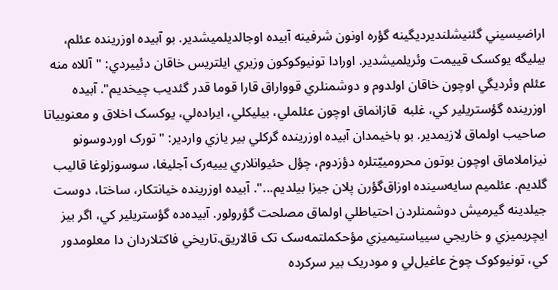اراضيسيني گئنيشلنديرديگينه گؤره اونون شرفينه آبيده اوجالديلميشدير. بو آبيده اوزرينده عئلم، بيليگه يوکسک قييمت وئريلميشدير. اورادا تونيوکوکون وزيري ايلتریس خاقان دئييردي: "آللاه منه عئلم وئرديگي اوچون خاقان اولدوم و دوشمنلري قوواراق قارا قوما قدر گئديب چيخديم". آبيده اوزرينده گؤستريلير کي، غلبه  قازانماق اوچون عئلملي، بيليکلي، ايراده‌لي، يوکسک اخلاق و معنوییاتا صاحيب اولماق لازيمدير. بو باخيمدان آبيده اوزرينده گرکلي بير يازي واردير: "تورک اوردوسونو نيزاملاماق اوچون بوتون محرومييّتلره دؤزدوم، چؤل حئيوانلاري يييه‌رک آجليغا، سوسوزلوغا قاليب گلديم. عئلميم سايه‌سينده اوزاق‌گؤرن پلان جيزا بيلديم...". آبيده اوزرينده خيانتکار، ساختا، دوست جيلدينه گيرميش دوشمنلردن احتياطلي اولماق مصلحت گؤرولور. آبيده‌ده گؤستريلير کي، اگر بيز ايچريميزي و خاريجي سيياستيميزي مؤحکملتمه‌سک تک قالاريق.تاريخي فاکتلاردان دا معلومدور کي، تونيوکوک چوخ عاغيل‌لي و مودريک بير سرکرده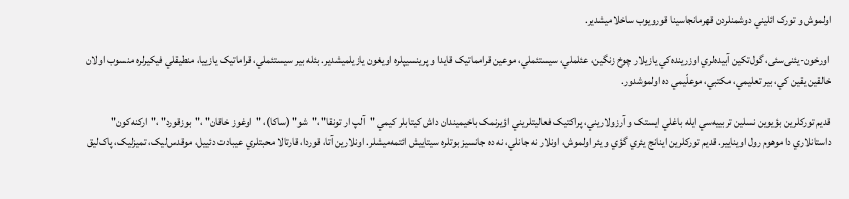اولموش و تورک ائليني دوشمنلردن قهرمانجاسينا قورويوب ساخلاميشدير.

 اورخون-یئنی‌سئی، گول‌تکين آبيده‌لري اوزرينده‌کي يازيلار چوخ زنگين، عئلملي، سيستئملي، موعين قرامماتيک قايدا و پرينسيپلره اويغون يازيلميشدير. بئله بير سيستئملي، قراماتيک يازييا، منطيقلي فيکيرلره منسوب اولان خالقين يقين کي، بير تعليمي، مکتبي، موعلّیمي ده اولموشدور.

قديم تورکلرين بؤيوين نسلين تربييه‌سي ايله باغلي ايستک و آرزولاريني، پراکتيک فعاليتلريني اؤيرنمک باخيميندان داش کيتابلر کيمي "آلپ ار تونقا" ،"شو" (ساکا)، "اوغوز خاقان" ،"بوزقورد" ،"ارکنه‌کون" داستانلاري دا موهوم رول اوينايير. قديم تورکلرين اينانج يئري گؤي و يئر اولموش، اونلار نه جانلي، نه ده جانسيز بوتلره سيتاييش ائتمه‌ميشلر. اونلارين آتا، قوردا، قارتالا محبتلري عيبادت دئييل، موقدس‌ليک، تميزليک، پاک‌ليق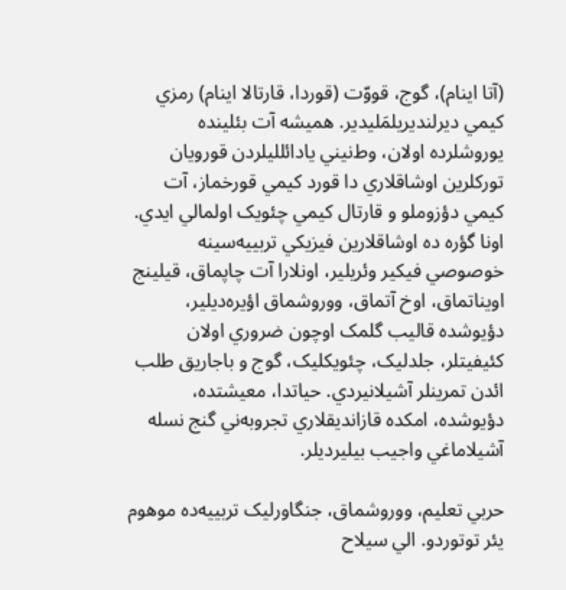(آتا اينام)، گوج، قووّت (قوردا، قارتالا اينام) رمزي کيمي ديرلنديريلمَليدير. هميشه آت بئلينده يوروشلرده اولان، وط‌‌نيني يادائلليلردن قورويان تورکلرين اوشاقلاري دا قورد کيمي قورخماز، آت کيمي دؤزوملو و قارتال کيمي چئويک اولمالي ايدي. اونا گؤره ده اوشاقلارين فيزيکي تربييه‌سينه خوصوصي فيکير وئريلير، اونلارا آت چاپماق، قيلينج اويناتماق، اوخ آتماق، ووروشماق اؤيره‌ديلير، دؤيوشده قاليب گلمک اوچون ضروري اولان کئيفيتلر، جلدليک، چئويکليک، گوج و باجاريق طلب ائدن تمرينلر آشيلانيردي. حياتدا، معيشتده، دؤيوشده، امکده قازانديقلاري تجروبه‌ني گنج نسله آشيلاماغي واجيب بيليرديلر.

حربي تعليم، ووروشماق، جنگاورليک تربييه‌ده موهوم يئر توتوردو. الي سيلاح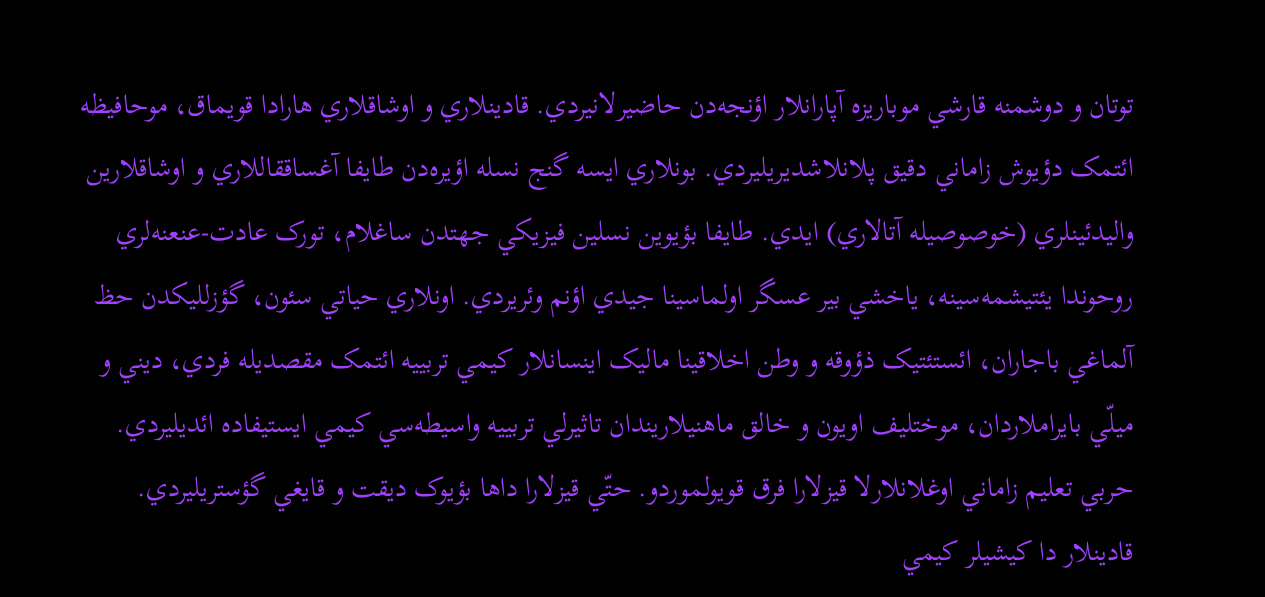توتان و دوشمنه قارشي موباريزه آپارانلار اؤنجه‌دن حاضيرلانيردي. قادينلاري و اوشاقلاري هارادا قويماق، موحافيظه ائتمک دؤيوش زاماني دقيق پلانلاشديريليردي. بونلاري ايسه گنج نسله اؤيره‌دن طايفا آغساققاللاري و اوشاقلارين واليدئينلري (خوصوصيله آتالاري) ايدي. طايفا بؤيوين نسلين فيزيکي جهتدن ساغلام، تورک عادت-عنعنه‌لري روحوندا يئتيشمه‌سينه، ياخشي بير عسگر اولماسينا جيدي اؤنم وئريردي. اونلاري حياتي سئون، گؤزلليکدن حظ آلماغي باجاران، ائستئتيک ذؤوقه و وطن اخلاقينا ماليک اينسانلار کيمي تربييه ائتمک مقصديله فردي، ديني و ميلّي بايراملاردان، موختلیف‌ اويون و خالق ماهنيلاريندان تاثيرلي تربييه واسيطه‌سي کيمي ايستيفاده ائديليردي. حربي تعليم زاماني اوغلانلارلا قيزلارا فرق قويولموردو. حتّي قيزلارا داها بؤيوک ديقت و قايغي گؤستريليردي. قادينلار دا کيشيلر کيمي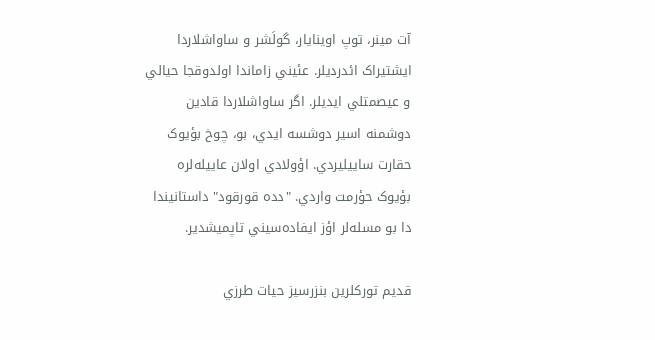آت مينر، توپ اوينايار، گولَشر و ساواشلاردا ايشتيراک ائدرديلر. عئيني زاماندا اولدوقجا حيالي و عيصمتلي ايديلر. اگر ساواشلاردا قادين دوشمنه اسير دوشسه ايدي، بو، چوخ بؤيوک حقارت ساييليردي. اؤولادي اولان عاييله‌لره بؤيوک حؤرمت واردي. "دده قورقود" داستا‌‌نيندا دا بو مسله‌لر اؤز ايفاده‌سيني تاپميشدير.

قديم تورکلرين بنزرسيز حيات طرزي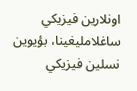اونلارين فيزيکي ساغلامليغينا، بؤيوين نسلين فيزيکي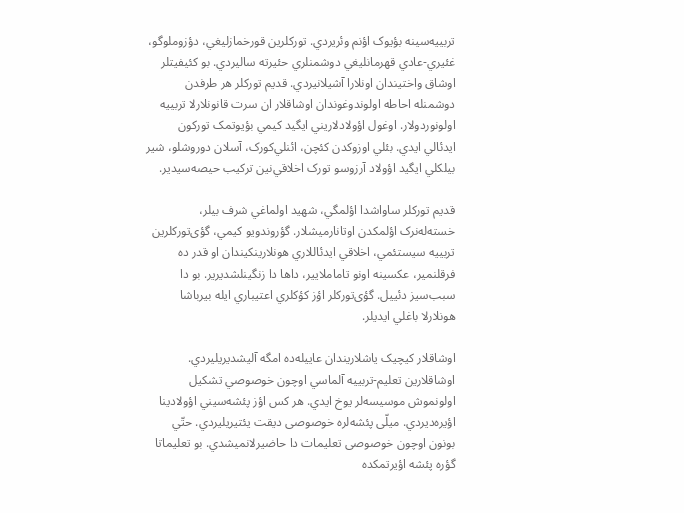تربييه‌سينه بؤيوک اؤنم وئريردي. تورکلرين قورخمازليغي، دؤزوملوگو، غئيري-عادي قهرمانليغي دوشمنلري حئیرته ساليردي. بو کئيفيتلر اوشاق واختيندان اونلارا آشيلانيردي. قديم تورکلر هر طرفدن دوشمنله احاطه اولوندوغوندان اوشاقلار ان سرت قانونلارلا تربييه اولونوردولار. اوغول اؤولادلاريني ايگيد کيمي بؤيوتمک تورکون ايدئالي ايدي. بئلي اوزوکدن کئچن، ائنلي‌کورک، آسلان دوروشلو، شير بيلکلي ايگيد اؤولاد آرزوسو تورک اخلاقي‌‌نين ترکيب حيصه‌سيدير.

قديم تورکلر ساواشدا اؤلمگي، شهيد اولماغي شرف بيلر، خسته‌له‌نرک اؤلمکدن اوتانارميشلار. گؤروندويو کيمي، گؤی‌تورکلرين تربييه سيستئمي، اخلاقي ايدئاللاري هونلارينکيندان او قدر ده فرقلنمير، عکسينه اونو تاماملايير، داها دا زنگينلشديرير. بو دا سبب‌سيز دئييل. گؤی‌تورکلر اؤز کؤکلري اعتيباري ايله بيرباشا هونلارلا باغلي ايديلر.

اوشاقلار کيچيک ياشلاريندان عاييله‌ده امگه آليشديريليردي. اوشاقلارين تعليم-تربييه آلماسي اوچون خوصوصي تشکيل اولونموش موسيسه‌لر يوخ ايدي. هر کس اؤز پئشه‌سيني اؤولادينا اؤيره‌ديردي. میلّی پئشه‌لره خوصوصی ديقت يئتيريليردي. حتّي بونون اوچون خوصوصی تعليمات دا حاضيرلانميشدي. بو تعليماتا گؤره پئشه اؤيرتمکده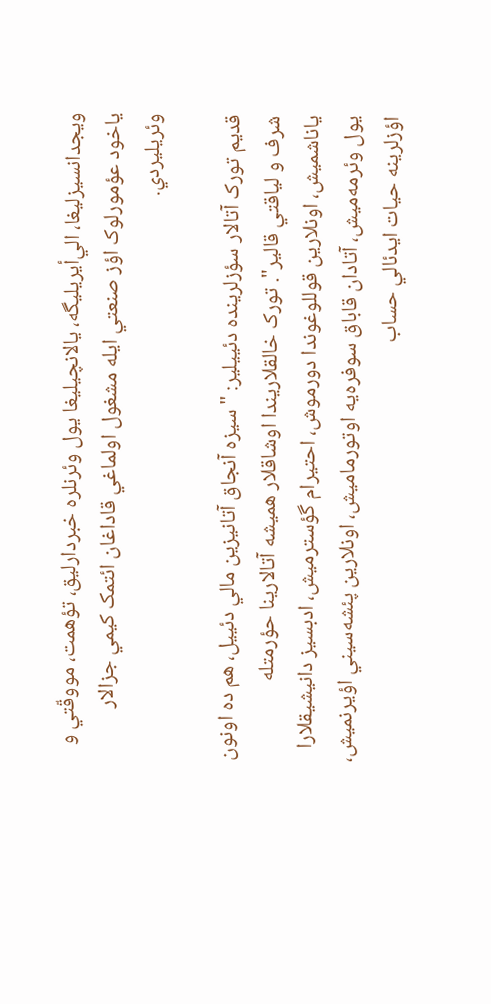ويجدانسيزليغا، الي‌أيريلیگه، يالانچيليغا يول وئرنلره خبردارليق، تؤهمت، مووقّتي و ياخود عؤمورلوک اؤز صنعتي ايله مشغول اولماغي قاداغان ائتمک کيمي جزالار وئريليردي.

قديم تورک آتالار سؤزلرينده دئييلير: "سيزه آنجاق آتانيزين مالي دئييل، هم ده اونون شرف و لياقتي قالير". تورک خالقلاريندا اوشاقلار هميشه آتالارينا حؤرمتله ياناشميش، اونلارين قوللوغوندا دورموش، احتيرام گؤسترميش، ادبسيز دانيشيقلارا يول وئرمه‌ميش، آتادان قاباق سوفره‌يه اوتورماميش، اونلارين پئشه‌سيني اؤيرنميش، اؤزلرينه حيات ايدئالي حساب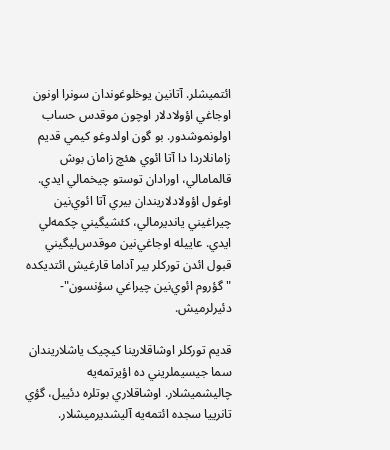ائتميشلر. آتا‌‌نين يوخلوغوندان سونرا اونون اوجاغي اؤولادلار اوچون موقدس حساب اولونموشدور. بو گون اولدوغو کيمي قديم زامانلاردا دا آتا ائوي هئچ زامان بوش قالمامالي، اورادان توستو چيخمالي ايدي. اوغول اؤولادلاريندان بيري آتا ائوي‌‌نين چيراغيني يانديرمالي، کئشيگيني چکمه‌لي ايدي. عاييله اوجاغي‌‌نين موقدس‌ليگيني قبول ائدن تورکلر بير آداما قارغيش ائتديکده "گؤروم ائوي‌‌نين چيراغي سؤنسون"- دئيرلرميش.

قديم تورکلر اوشاقلارينا کيچيک ياشلاريندان سما جيسيملريني ده اؤيرتمه‌يه چاليشميشلار. اوشاقلاري بوتلره دئييل، گؤي تانرييا سجده ائتمه‌يه آليشديرميشلار.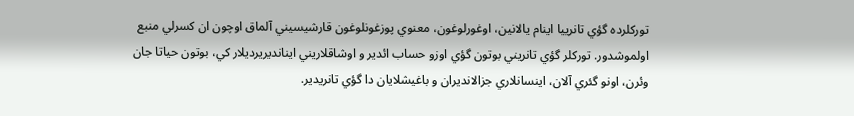تورکلرده گؤي تانرييا اينام يالا‌‌نين، اوغورلوغون، معنوي پوزغونلوغون قارشيسيني آلماق اوچون ان کسرلي منبع اولموشدور. تورکلر گؤي تانريني بوتون گؤي اوزو حساب ائدير و اوشاقلاريني اينانديريرديلار کي، بوتون حياتا جان وئرن، اونو گئري آلان، اينسانلاري جزالانديران و باغيشلايان دا گؤي تانريدير.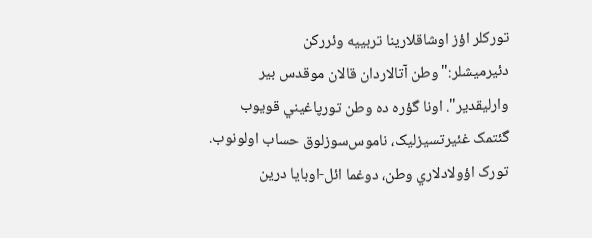تورکلر اؤز اوشاقلارينا تربييه وئررکن دئيرميشلر:"وطن آتالاردان قالان موقدس بير وارليقدير". اونا گؤره ده وطن تورپاغيني قويوب گئتمک غئيرتسيزليک، ناموس‌سوزلوق حساب اولونوب. تورک اؤولادلاري وطن، دوغما ائل-اوبايا درين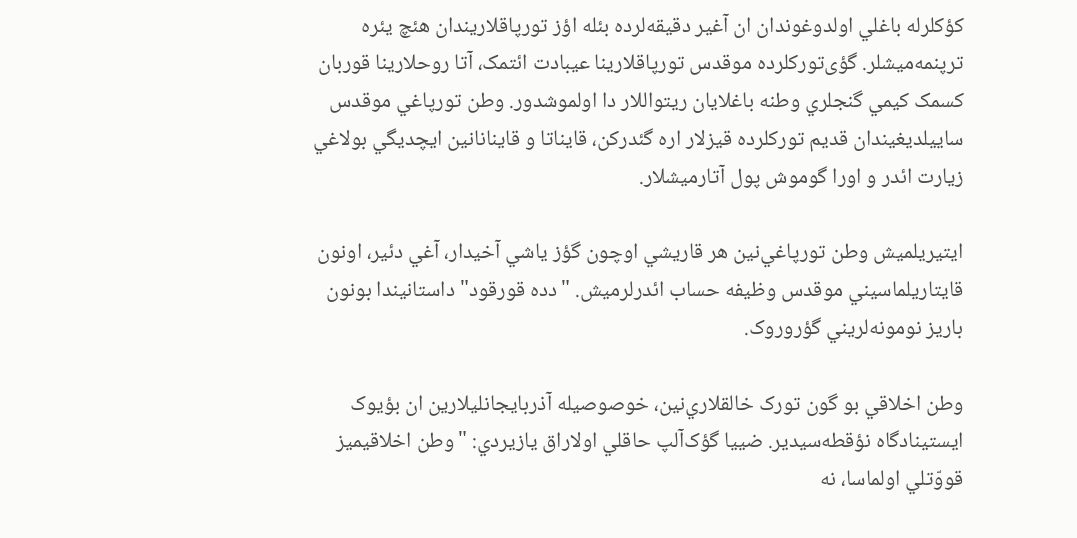کؤکلرله باغلي اولدوغوندان ان آغير دقيقه‌لرده بئله اؤز تورپاقلاريندان هئچ يئره ترپنمه‌ميشلر. گؤی‌تورکلرده موقدس تورپاقلارينا عيبادت ائتمک، آتا روحلارينا قوربان کسمک کيمي گنجلري وطنه باغلايان ريتواللار دا اولموشدور. وطن تورپاغي موقدس ساييلديغيندان قديم تورکلرده قيزلار اره گئدرکن، قايناتا و قاينانا‌‌نين ايچديگي بولاغي زيارت ائدر و اورا گوموش پول آتارميشلار.

ايتيريلميش وطن تورپاغي‌‌نين هر قاريشي اوچون گؤز ياشي آخيدار، آغي دئير، اونون قايتاريلماسيني موقدس وظيفه حساب ائدرلرميش. "دده قورقود" داستا‌‌نيندا بونون باريز نومونه‌لريني گؤروروک.

وطن اخلاقي بو گون تورک خالقلاري‌‌نين، خوصوصیله آذربايجانليلارين ان بؤيوک ايستينادگاه نؤقطه‌سيدير. ضیيا گؤک‌آلپ حاقلي اولاراق يازيردي: "وطن اخلاقيميز قووّتلي اولماسا، نه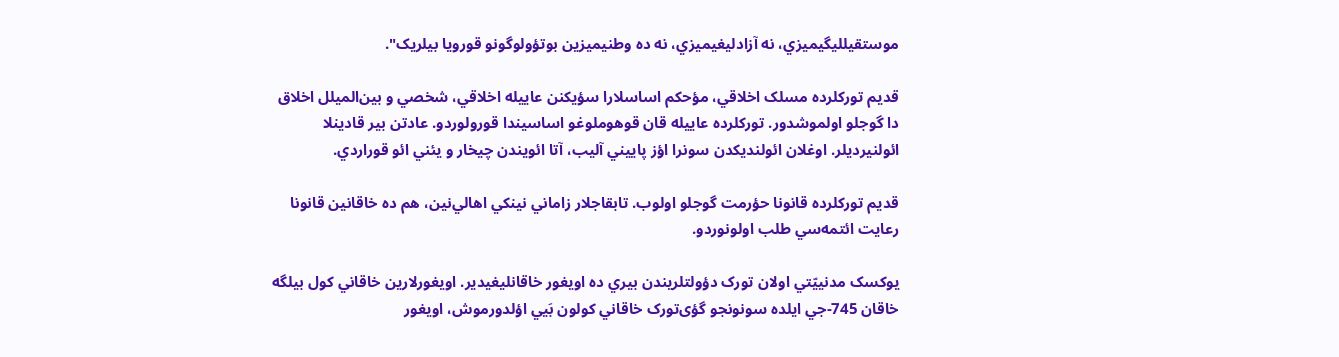موستقيلليگيميزي، نه آزادلیغيميزي، نه ده وطنيميزين بوتؤولوگونو قورويا بيلريک".

قديم تورکلرده مسلک اخلاقي، مؤحکم اساسلارا سؤيکنن عاييله اخلاقي، شخصي و بين‌الميلل اخلاق دا گوجلو اولموشدور. تورکلرده عاييله قان قوهوملوغو اساسيندا قورولوردو. عادتن بير قادينلا ائولنيرديلر. اوغلان ائولنديکدن سونرا اؤز پاييني آليب، آتا ائويندن چيخار و يئني ائو قوراردي.

قديم تورکلرده قانونا حؤرمت گوجلو اولوب. تابقاجلار زاماني ‌‌نينکي اهالي‌‌نين، هم ده خاقا‌‌نين قانونا رعايت ائتمه‌سي طلب اولونوردو.

يوکسک مدنییّتي اولان تورک دؤولتلريندن بيري ده اويغور خاقانليغيدير. اويغورلارين خاقاني کول بيلگه خاقان 745-جي ايلده سونونجو گؤی‌تورک خاقاني کولون بَيي اؤلدورموش، اويغور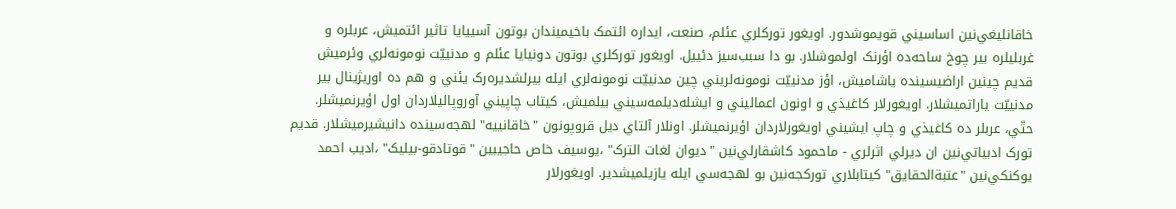خاقانليغي‌‌نين اساسيني قويموشدور. اويغور تورکلري عئلم، صنعت، ايداره ائتمک باخيميندان بوتون آسییايا تاثير ائتميش، عربلره و غربليلره بير چوخ ساحه‌ده اؤرنک اولموشلار. بو دا سبب‌سيز دئييل. اويغور تورکلري بوتون دونيايا عئلم و مدنییّت نومونه‌لري وئرميش قديم چينين اراضيسينده ياشاميش، اؤز مدنییّت نومونه‌لريني چين مدنییّت نومونه‌لري ايله بيرلشديره‌رک يئني و هم ده اوريژينال بير مدنییّت ياراتميشلار. اويغورلار کاغيذي و اونون اعماليني و ايشله‌ديلمه‌سيني بيلميش، کيتاب چاپيني آوروپاليلاردان اول اؤيرنميشلر. حتّي، عربلر ده کاغيذي و چاپ ايشيني اويغورلاردان اؤيرنميشلر. اونلار آلتاي ديل قروپونون "خاقانييه" لهجه‌سينده دانيشيرميشلار. قديم تورک ادبياتي‌‌نين ان ديرلي اثرلري - ماحمود کاشقارلي‌‌نين "دیوان لغات الترک" ،يوسيف خاص حاجيبين "قوتادقو-بيليک" ،اديب احمد يوکنکي‌‌‌نين "عتبةالحقايق" کيتابلاري تورکجه‌‌‌نين بو لهجه‌سي ايله يازيلميشدير. اويغورلار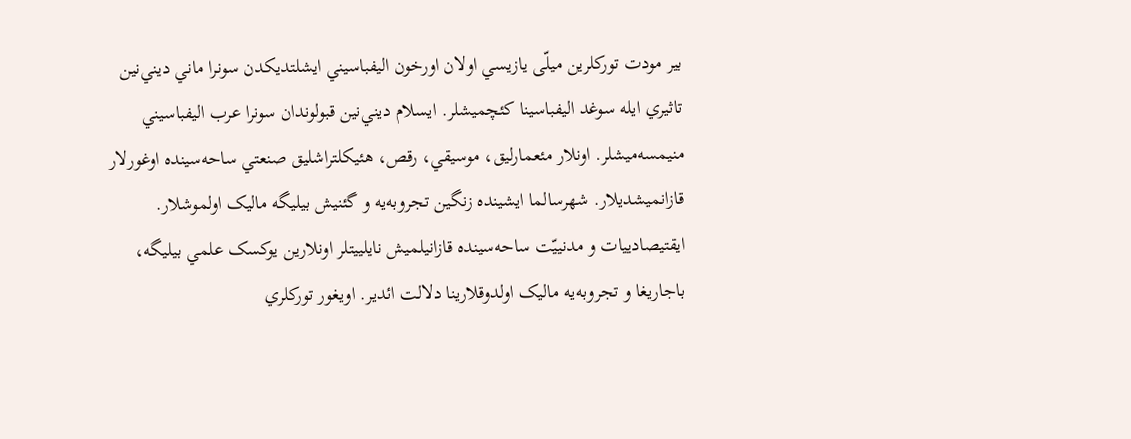بير مودت تورکلرين میلّی يازيسي اولان اورخون اليفباسيني ايشلتديکدن سونرا ماني ديني‌نين تاثيري ايله سوغد اليفباسينا کئچميشلر. ايسلام ديني‌نين قبولوندان سونرا عرب اليفباسيني منيمسه‌ميشلر. اونلار مئعمارليق، موسيقي، رقص، هئيکلتراشليق صنعتي ساحه‌سينده اوغورلار قازانميشديلار. شهرسالما ايشينده زنگين تجروبه‌يه و گئنيش بيليگه ماليک اولموشلار. ايقتيصادیيات و مدنییّت ساحه‌سينده قازانيلميش نايلیيتلر اونلارين يوکسک علمي بيلیگه، باجاريغا و تجروبه‌يه ماليک اولدوقلارينا دلالت ائدير. اويغور تورکلري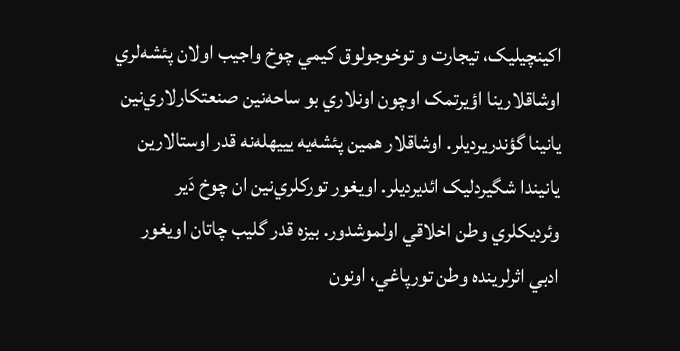اکينچيليک، تيجارت و توخوجولوق کيمي چوخ واجيب اولان پئشه‌لري اوشاقلارينا اؤيرتمک اوچون اونلاري بو ساحه‌نين صنعتکارلاري‌‌نين يا‌‌نينا گؤندريرديلر. اوشاقلار همين پئشه‌يه يييهله‌نه قدر اوستالارين يا‌‌نيندا شگیردليک ائديرديلر. اويغور تورکلري‌‌نين ان چوخ دَير وئرديکلري وطن اخلاقي اولموشدور. بيزه قدر گليب چاتان اويغور ادبي اثرلرينده وطن تورپاغي، اونون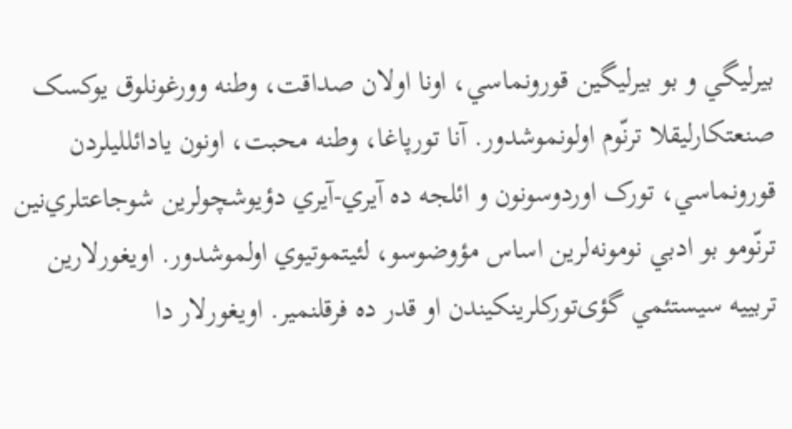بيرليگي و بو بيرليگين قورونماسي، اونا اولان صداقت، وطنه وورغونلوق يوکسک صنعتکارليقلا ترنّوم اولونموشدور. آنا تورپاغا، وطنه محبت، اونون يادائلليلردن قورونماسي، تورک اوردوسونون و ائلجه ده آيري-آيري دؤيوشچولرين شوجاعتلري‌‌نين ترنّومو بو ادبي نومونه‌لرين اساس مؤوضوسو، لئيتموتيوي اولموشدور. اويغورلارين تربييه سيستئمي گؤی‌تورکلرينکيندن او قدر ده فرقلنمير. اويغورلار دا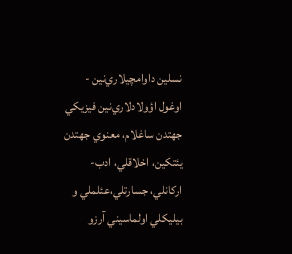نسلين داوامچيلاري‌‌نين - اوغول اؤولادلاري‌‌نين فيزيکي جهتدن ساغلام، معنوي جهتدن يئتکين، اخلاقلي، ادب-ارکانلي، جسارتلي،عئلملي و بيليکلي اولماسيني آرزو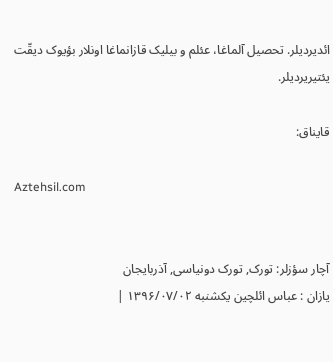ائديرديلر. تحصيل آلماغا، عئلم و بيليک قازانماغا اونلار بؤيوک ديقّت يئتيريرديلر.

قایناق:

Aztehsil.com


آچار سؤزلر: تورک, تورک دونیاسی, آذربایجان
يازان : عباس ائلچین یکشنبه ۱۳۹۶/۰۷/۰۲ |